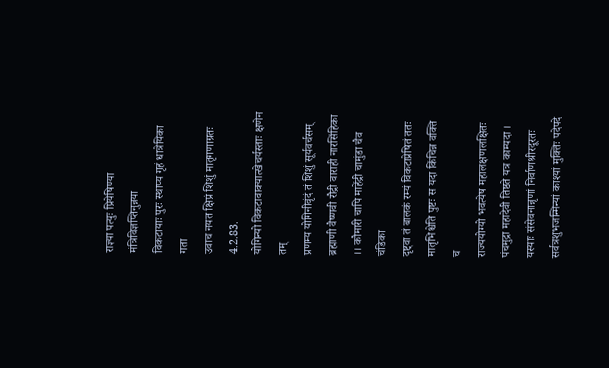राज्ञ्या पत्युः प्रियेषिण्या मंत्रिविज्ञप्तिनुन्नया
विकटायाः पुरः स्थाप्य गृहं धात्रेयिका गता
उवाच नयत क्षिप्रं शिशुं मातृगणाग्रतः 4.2.83.
योगिन्यो विकटावाक्यात्खेचर्यस्ताः क्षणेन तम्
प्रणम्य योगिनीवृंदं तं शिशुं सूर्यवर्चसम्
ब्रह्माणी वैष्णवी रौद्री वाराही नारसिंहिका ।। कौमारी चापि माहेंद्री चामुंडा चैव चंडिका
दृष्ट्वा तं बालकं रम्यं विकटाप्रेषितं ततः
मातृभिश्चेति पुष्टः स यदा किंचिन्न वक्ति च
राज्ययोग्यो भवत्येष महालक्षणलक्षितः
पंचमुद्रा महादेवी तिष्ठते यत्र काम्यदा । यस्याः संसेवनान्नृणां निर्वाणश्रीरदूरतः
सर्वत्रशुभजन्मिन्यां काश्यां मुक्तिः पदेपदे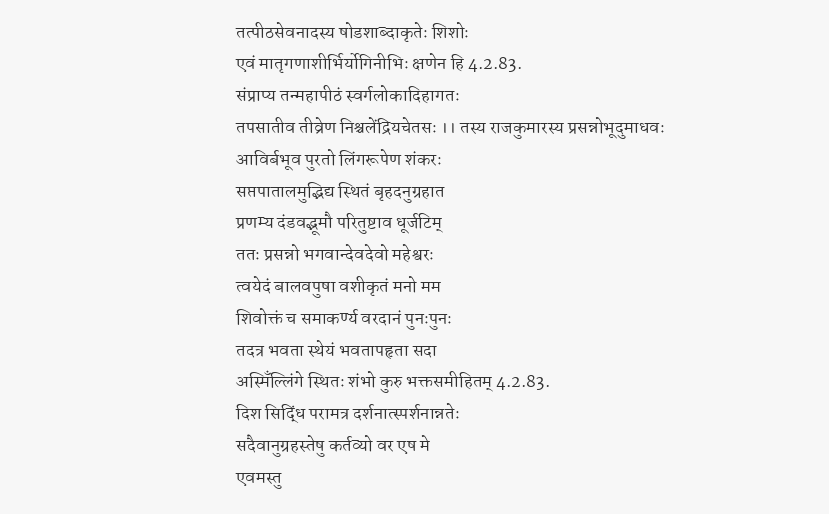तत्पीठसेवनादस्य षोडशाब्दाकृतेः शिशोः
एवं मातृगणाशीर्भिर्योगिनीभिः क्षणेन हि 4.2.83.
संप्राप्य तन्महापीठं स्वर्गलोकादिहागतः
तपसातीव तीव्रेण निश्चलेंद्रियचेतसः ।। तस्य राजकुमारस्य प्रसन्नोभूदुमाधवः
आविर्बभूव पुरतो लिंगरूपेण शंकरः
सप्तपातालमुद्भिद्य स्थितं बृहदनुग्रहात
प्रणम्य दंडवद्भूमौ परितुष्टाव धूर्जटिम्
ततः प्रसन्नो भगवान्देवदेवो महेश्वरः
त्वयेदं बालवपुषा वशीकृतं मनो मम
शिवोक्तं च समाकर्ण्य वरदानं पुनःपुनः
तदत्र भवता स्थेयं भवतापहृता सदा
अस्मिँल्लिंगे स्थितः शंभो कुरु भक्तसमीहितम् 4.2.83.
दिश सिद्धिं परामत्र दर्शनात्स्पर्शनान्नतेः
सदैवानुग्रहस्तेषु कर्तव्यो वर एष मे
एवमस्तु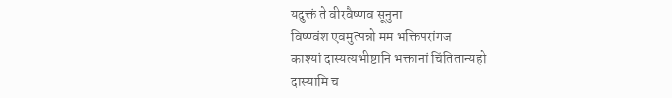यदुक्तं ते वीरवैष्णव सूनुना
विष्ण्वंश एवमुत्पन्नो मम भक्तिपरांगज
काश्यां दास्यत्यभीष्टानि भक्तानां चिंतितान्यहो
दास्यामि च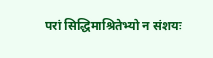परां सिद्धिमाश्रितेभ्यो न संशयः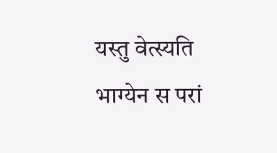यस्तु वेत्स्यति भाग्येन स परां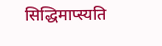सिद्धिमाप्स्यति